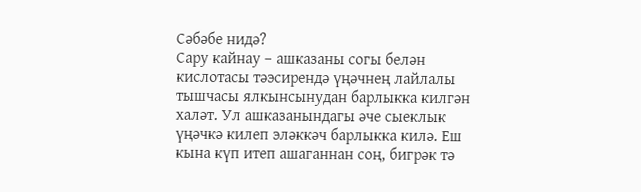Сәбәбе нидә?
Сару кайнау – ашказаны согы белән кислотасы тәэсирендә үңәчнең лайлалы тышчасы ялкынсынудан барлыкка килгән халәт. Ул ашказанындагы әче сыеклык үңәчкә килеп эләккәч барлыкка килә. Еш кына күп итеп ашаганнан соң, бигрәк тә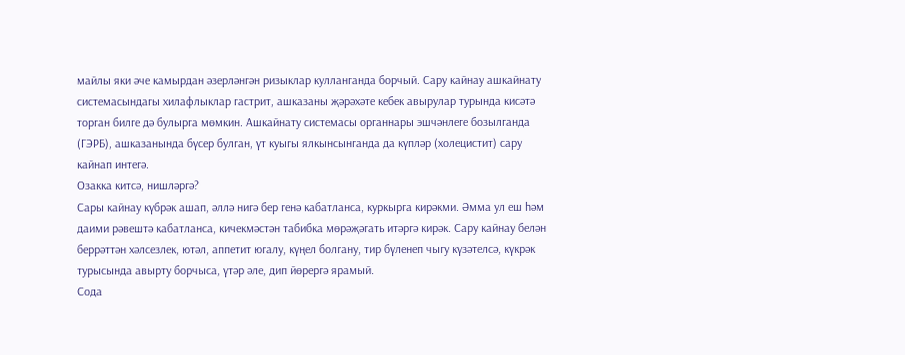майлы яки әче камырдан әзерләнгән ризыклар кулланганда борчый. Сару кайнау ашкайнату системасындагы хилафлыклар гастрит, ашказаны җәрәхәте кебек авырулар турында кисәтә торган билге дә булырга мөмкин. Ашкайнату системасы органнары эшчәнлеге бозылганда (ГЭРБ), ашказанында бүсер булган, үт куыгы ялкынсынганда да күпләр (холецистит) сару кайнап интегә.
Озакка китсә, нишләргә?
Сары кайнау күбрәк ашап, әллә нигә бер генә кабатланса, куркырга кирәкми. Әмма ул еш һәм даими рәвештә кабатланса, кичекмәстән табибка мөрәҗәгать итәргә кирәк. Сару кайнау белән беррәттән хәлсезлек, ютәл, аппетит югалу, күңел болгану, тир бүленеп чыгу күзәтелсә, күкрәк турысында авырту борчыса, үтәр әле, дип йөрергә ярамый.
Сода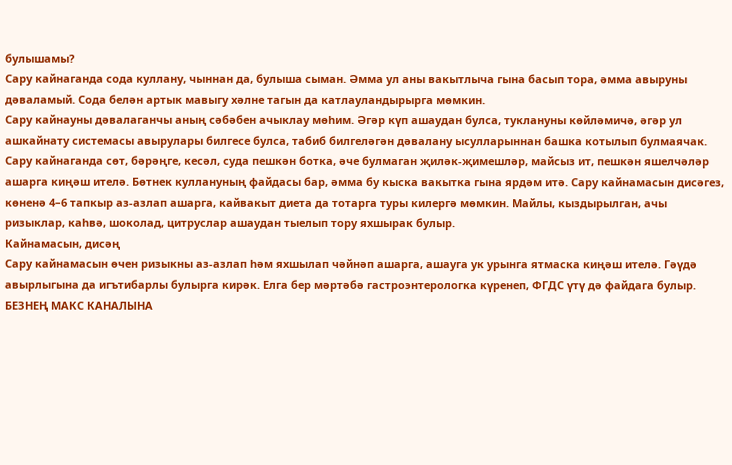булышамы?
Сару кайнаганда сода куллану, чыннан да, булыша сыман. Әмма ул аны вакытлыча гына басып тора, әмма авыруны дәваламый. Сода белән артык мавыгу хәлне тагын да катлауландырырга мөмкин.
Сару кайнауны дәвалаганчы аның сәбәбен ачыклау мөһим. Әгәр күп ашаудан булса, туклануны көйләмичә, әгәр ул ашкайнату системасы авырулары билгесе булса, табиб билгеләгән дәвалану ысулларыннан башка котылып булмаячак. Сару кайнаганда сөт, бәрәңге, кесәл, суда пешкән ботка, әче булмаган җиләк-җимешләр, майсыз ит, пешкән яшелчәләр ашарга киңәш ителә. Бөтнек куллануның файдасы бар, әмма бу кыска вакытка гына ярдәм итә. Сару кайнамасын дисәгез, көненә 4–6 тапкыр аз-азлап ашарга, кайвакыт диета да тотарга туры килергә мөмкин. Майлы, кыздырылган, ачы ризыклар, каһвә, шоколад, цитруслар ашаудан тыелып тору яхшырак булыр.
Кайнамасын, дисәң
Сару кайнамасын өчен ризыкны аз-азлап һәм яхшылап чәйнәп ашарга, ашауга ук урынга ятмаска киңәш ителә. Гәүдә авырлыгына да игътибарлы булырга кирәк. Елга бер мәртәбә гастроэнтерологка күренеп, ФГДС үтү дә файдага булыр.
БЕЗНЕҢ МАКС КАНАЛЫНА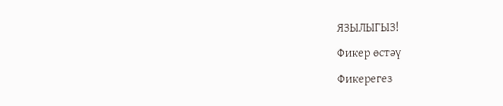ЯЗЫЛЫГЫЗ!
Фикер өстәү
Фикерегез